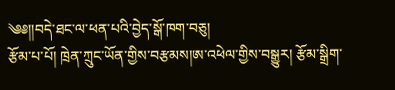༄༅།།བདེ་ཐང་ལ་ཕན་པའི་བྱེད་སྒོ་ཁག་བཅུ།
རྩོམ་པ་པོ། ཁྲེན་ཀྲུང་ཡོན་གྱིས་བརྩམས།ཨ་འཕེལ་གྱིས་བསྒྱུར། རྩོམ་སྒྲིག་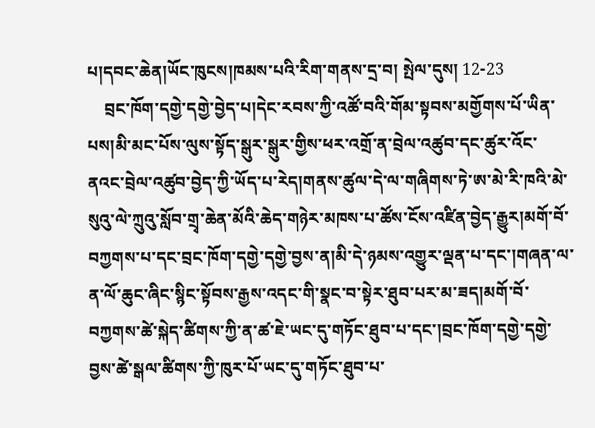པ།དབང་ཆེན།ཡོང་ཁུངས།ཁམས་པའི་རིག་གནས་དྲ་བ། སྤེལ་དུས། 12-23
    བྲང་ཁོག་དགྱེ་དགྱེ་བྱེད་པ།དེང་རབས་ཀྱི་འཚོ་བའི་གོམ་སྟབས་མགྱོགས་པོ་ཡིན་པས།མི་མང་པོས་ལུས་སྟོད་སྒུར་སྒུར་གྱིས་ཕར་འགྲོ་ན་བྲེལ་འཚུབ་དང་ཚུར་འོང་ནའང་བྲེལ་འཚུབ་བྱེད་ཀྱི་ཡོད་པ་རེད།གནས་ཚུལ་དེ་ལ་གཞིགས་ཏེ་ཨ་མེ་རི་ཁའི་མེ་སུའུ་ལེ་ཀྲུའུ་སློབ་གྲྭ་ཆེན་མོའི་ཆེད་གཉེར་མཁས་པ་ཚོས་ངོས་འཛིན་བྱེད་རྒྱུར།མགོ་བོ་བཀྱགས་པ་དང་བྲང་ཁོག་དགྱེ་དགྱེ་བྱས་ན།མི་དེ་ཉམས་འགྱུར་ལྡན་པ་དང་།གཞན་ལ་ན་ལོ་ཆུང་ཞིང་སྙིང་སྟོབས་རྒྱས་འདང་གི་སྣང་བ་སྟེར་ཐུབ་པར་མ་ཟད།མགོ་བོ་བཀྱགས་ཚེ་སྐེད་ཚིགས་ཀྱི་ན་ཚ་ཇེ་ཡང་དུ་གཏོང་ཐུབ་པ་དང་།བྲང་ཁོག་དགྱེ་དགྱེ་བྱས་ཚེ་སྒལ་ཚིགས་ཀྱི་ཁུར་པོ་ཡང་དུ་གཏོང་ཐུབ་པ་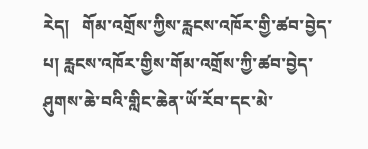རེད།   གོམ་འགྲོས་ཀྱིས་རླངས་འཁོར་གྱི་ཚབ་བྱེད་པ། རླངས་འཁོར་གྱིས་གོམ་འགྲོས་ཀྱི་ཚབ་བྱེད་ཤུགས་ཆེ་བའི་གླིང་ཆེན་ཡོ་རོབ་དང་མེ་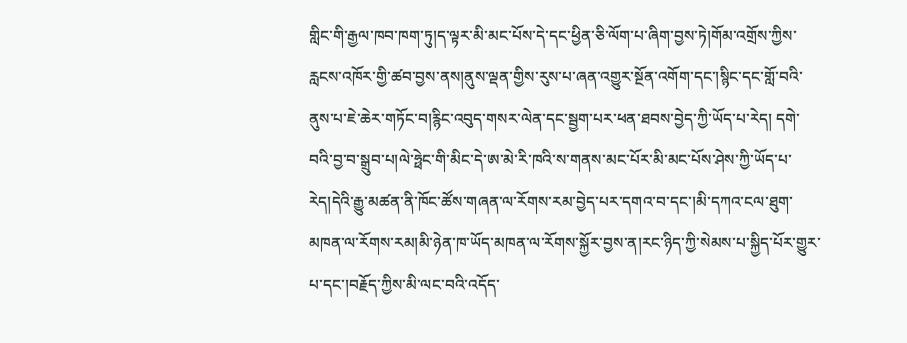གླིང་གི་རྒྱལ་ཁབ་ཁག་ཏུ།ད་ལྟར་མི་མང་པོས་དེ་དང་ཕྱིན་ཅི་ལོག་པ་ཞིག་བྱས་ཏེ།གོམ་འགྲོས་ཀྱིས་རླངས་འཁོར་གྱི་ཚབ་བྱས་ནས།ནུས་ལྡན་གྱིས་རུས་པ་ཞན་འགྱུར་སྔོན་འགོག་དང་།སྙིང་དང་གློ་བའི་ནུས་པ་ཇེ་ཆེར་གཏོང་བ།རྙིང་འབུད་གསར་ལེན་དང་སྦྱག་པར་ཕན་ཐབས་བྱེད་ཀྱི་ཡོད་པ་རེད། དགེ་བའི་བྱ་བ་སྒྲུབ་པ།ལེ་ཧྥེང་གི་མིང་དེ་ཨ་མེ་རི་ཁའི་ས་གནས་མང་པོར་མི་མང་པོས་ཤེས་ཀྱི་ཡོད་པ་རེད།དེའི་རྒྱུ་མཚན་ནི་ཁོང་ཚོས་གཞན་ལ་རོགས་རམ་བྱེད་པར་དགའ་བ་དང་།མི་དཀའ་ངལ་ཐུག་མཁན་ལ་རོགས་རམ།མི་ཉེན་ཁ་ཡོད་མཁན་ལ་རོགས་སྐྱོར་བྱས་ན།རང་ཉིད་ཀྱི་སེམས་པ་སྐྱིད་པོར་གྱུར་པ་དང་།བརྗོད་ཀྱིས་མི་ལང་བའི་འདོད་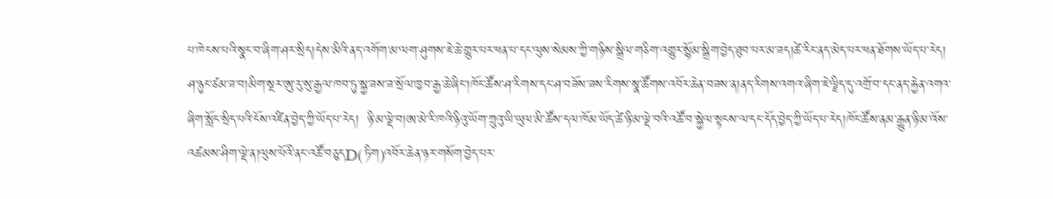པ་ཁེངས་པའི་སྣང་བ་ཞིག་ཤར་སྲིད།དེས་མིའི་ནད་འགོག་མ་ལག་ཤུགས་ཇེ་ཆེ་གྱུར་པར་ཕན་པ་དང་ལུས་སེམས་ཀྱི་གཉིས་སྒྲིལ་གཅིག་འགྱུར་སྙོམ་སྒྲིག་བྱེད་ཐུབ་པར་མ་ཟད།ཚེ་རིང་ནད་མེད་པར་ཕན་ཐོགས་ཡོད་པ་རེད།    ཤ་ཉུང་ཙམ་ཟ་བ།མིག་སྔར་ཨུ་རུ་སུ་རྒྱལ་ཁབ་ཏུ་སྐྱ་ཟས་ཟ་སྲོལ་ཁྱབ་རྒྱ་ཆེ་ཞིང་།ཁོང་ཚོས་ཤ་རིགས་དང་ཤ་བཟོས་ཟས་རིགས་སྣ་ཚོགས་འབོར་ཆེན་བཟས་ན།ནད་རིགས་འགའ་ཞིག་ཇེ་ལྗིད་དུ་འགྲོ་བ་དང་ནད་རྐྱེན་འགའ་ཞིག་སློང་སྲིད་པའི་ངོས་འཛིན་བྱེད་ཀྱི་ཡོད་པ་རེད།  ཉི་མ་ལྡེ་བ།ཨ་མེ་རི་ཁའི་ཉིའུ་ཡོག་ཀྲུའུ་ཡི་ཡུལ་མི་ཚོས་དལ་ཁོམ་ཡོད་ཚེ་ཉི་མ་ལྡེ་བའི་འཚོ་བ་སྐྱེལ་སྟངས་ལ་དང་དོད་བྱེད་ཀྱི་ཡོད་པ་རེད།ཁོང་ཚོས་ནམ་རྒྱུན་ཉི་མ་འོས་འཚམས་ཤིག་ལྡེ་ན།ལུས་པོའི་ནང་འཚོ་བཅུདD(ཏིག)འབོར་ཆེན་ཉར་གསོག་བྱེད་པར་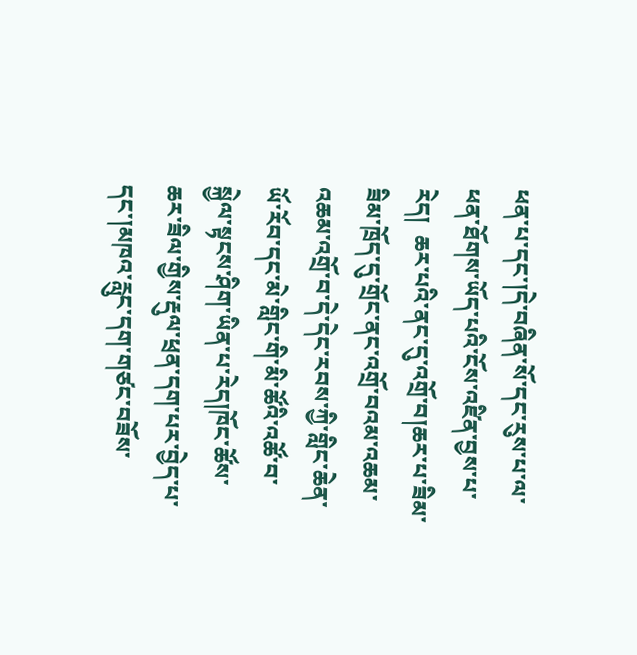ཕན་པ་དང་།དེ་བཞིན་སོ་དང་རུས་པ་ལ་ཕན་ཐོགས་ཡོད་པའི་ངོས་འཛིན་བྱས་པ་རེད།  ཆར་པའི་ནང་དུ་འགྲོ་བ།ཆར་པ་ཟིམ་ཟིམ་ཁྲོད་དུ་གྲོང་ནང་འགྲོ་བའམ་འཆམ་འཆམ་འགྲོ་བ་དེ་དེང་རབས་ཀྱི་གླིང་ཆེན་ཡོ་རོབ་དང་མེ་གླིང་གི་མི་ཚོའི་འཚོ་བ་སྐྱེལ་སྟངས་ཤིག་ཡིན་པ་རེད།ཁོང་ཚོས་ཆར་ཟིལ་གྱིས་རྡུལ་ཕྲན་དག་པར་བྱེད་པ་དང་།མཁའ་རླུང་དག་གཙང་བཟོས་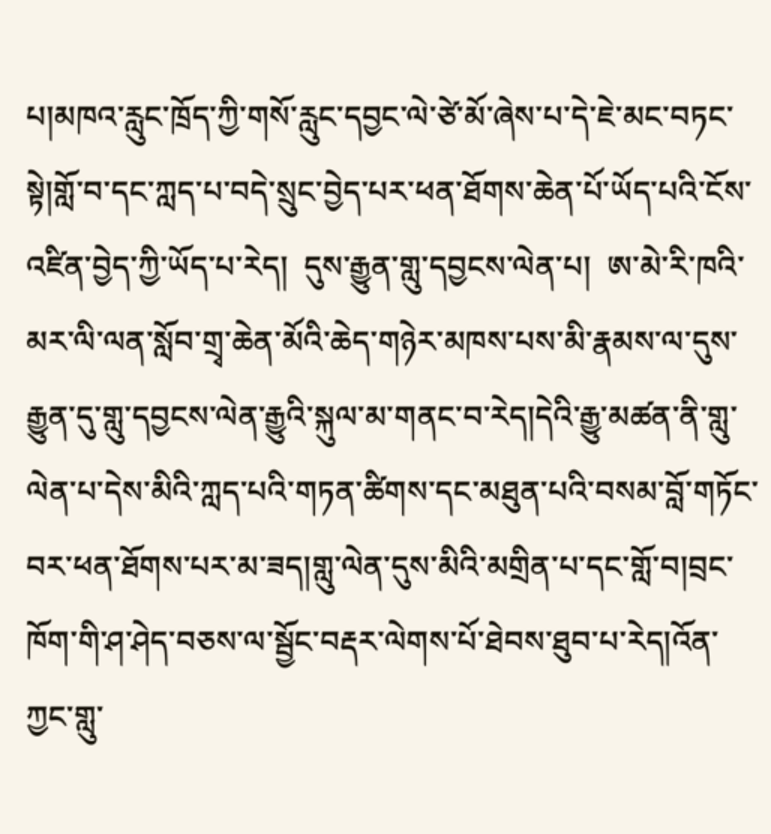པ།མཁའ་རླུང་ཁྲོད་ཀྱི་གསོ་རླུང་དབྱང་ལེ་ཙེ་མོ་ཞེས་པ་དེ་ཇེ་མང་བཏང་སྟེ།གློ་བ་དང་ཀླད་པ་བདེ་སྲུང་བྱེད་པར་ཕན་ཐོགས་ཆེན་པོ་ཡོད་པའི་ངོས་འཛིན་བྱེད་ཀྱི་ཡོད་པ་རེད།  དུས་རྒྱུན་གླུ་དབྱངས་ལེན་པ།  ཨ་མེ་རི་ཁའི་མར་ལི་ལན་སློབ་གྲྭ་ཆེན་མོའི་ཆེད་གཉེར་མཁས་པས་མི་རྣམས་ལ་དུས་རྒྱུན་དུ་གླུ་དབྱངས་ལེན་རྒྱུའི་སྐུལ་མ་གནང་བ་རེད།དེའི་རྒྱུ་མཚན་ནི་གླུ་ལེན་པ་དེས་མིའི་ཀླད་པའི་གཏན་ཚིགས་དང་མཐུན་པའི་བསམ་བློ་གཏོང་བར་ཕན་ཐོགས་པར་མ་ཟད།གླུ་ལེན་དུས་མིའི་མགྲིན་པ་དང་གློ་བ།བྲང་ཁོག་གི་ཤ་ཤེད་བཅས་ལ་སྦྱོང་བརྡར་ལེགས་པོ་ཐེབས་ཐུབ་པ་རེད།འོན་ཀྱང་གླུ་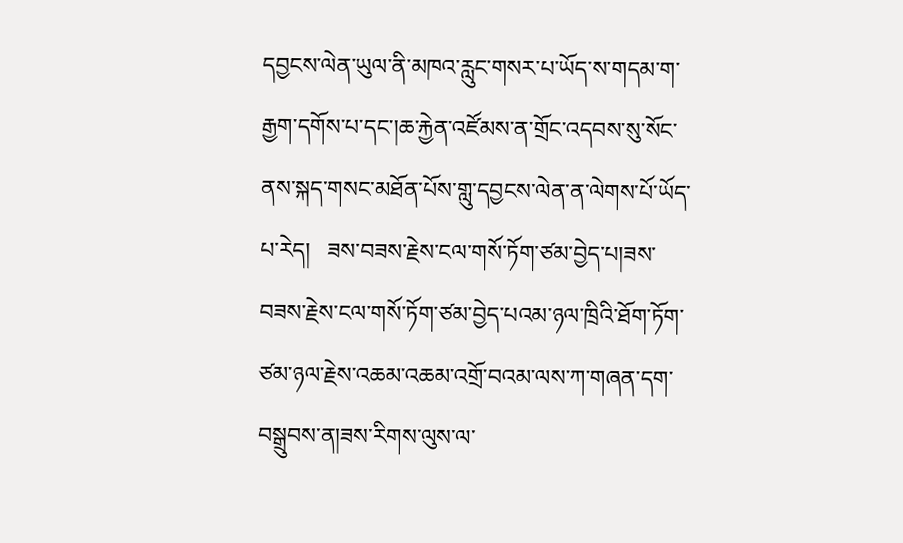དབྱངས་ལེན་ཡུལ་ནི་མཁའ་རླུང་གསར་པ་ཡོད་ས་གདམ་ག་རྒྱག་དགོས་པ་དང་།ཆ་རྐྱེན་འཛོམས་ན་གྲོང་འདབས་སུ་སོང་ནས་སྐད་གསང་མཐོན་པོས་གླུ་དབྱངས་ལེན་ན་ལེགས་པོ་ཡོད་པ་རེད།   ཟས་བཟས་རྗེས་ངལ་གསོ་ཏོག་ཙམ་བྱེད་པ།ཟས་བཟས་རྗེས་ངལ་གསོ་ཏོག་ཙམ་བྱེད་པའམ་ཉལ་ཁྲིའི་ཐོག་ཏོག་ཙམ་ཉལ་རྗེས་འཆམ་འཆམ་འགྲོ་བའམ་ལས་ཀ་གཞན་དག་བསྒྲུབས་ན།ཟས་རིགས་ལུས་ལ་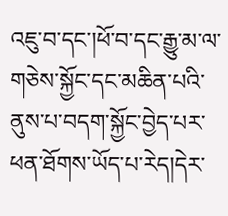འཇུ་བ་དང་།ཕོ་བ་དང་རྒྱུ་མ་ལ་གཅེས་སྐྱོང་དང་མཆིན་པའི་ནུས་པ་བདག་སྐྱོང་བྱེད་པར་ཕན་ཐོགས་ཡོད་པ་རེད།དེར་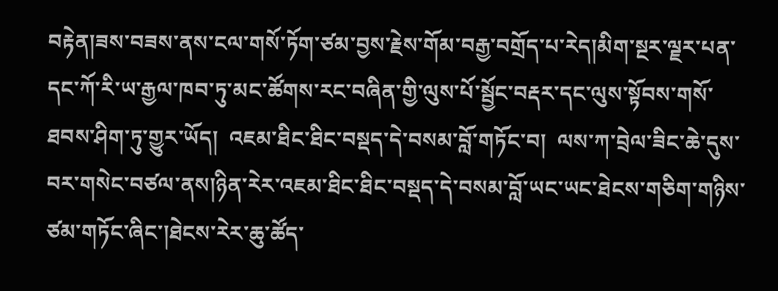བརྟེན།ཟས་བཟས་ནས་ངལ་གསོ་ཏོག་ཙམ་བྱས་རྗེས་གོམ་བརྒྱ་བགྲོད་པ་རེད།མིག་སྔར་ལྗར་པན་དང་ཀོ་རི་ཡ་རྒྱལ་ཁབ་ཏུ་མང་ཚོགས་རང་བཞིན་གྱི་ལུས་པོ་སྦྱོང་བརྡར་དང་ལུས་སྟོབས་གསོ་ཐབས་ཤིག་ཏུ་གྱུར་ཡོད།  འཇམ་ཐིང་ཐིང་བསྡད་དེ་བསམ་བློ་གཏོང་བ།  ལས་ཀ་བྲེལ་ཟིང་ཆེ་དུས་བར་གསེང་བཙལ་ནས།ཉིན་རེར་འཇམ་ཐིང་ཐིང་བསྡད་དེ་བསམ་བློ་ཡང་ཡང་ཐེངས་གཅིག་གཉིས་ཙམ་གཏོང་ཞིང་།ཐེངས་རེར་ཆུ་ཚོད་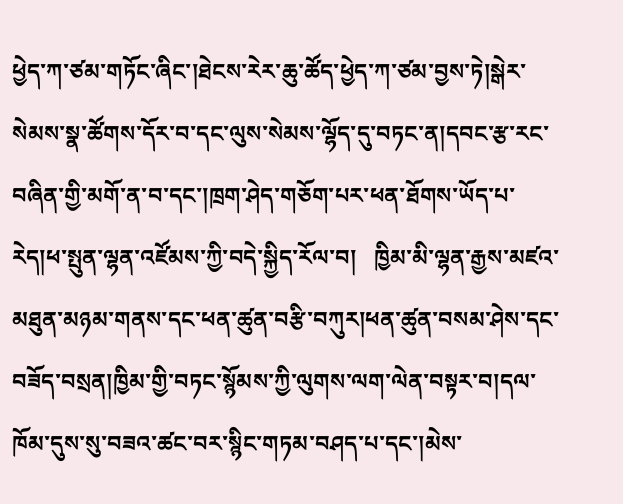ཕྱེད་ཀ་ཙམ་གཏོང་ཞིང་།ཐེངས་རེར་ཆུ་ཚོད་ཕྱེད་ཀ་ཙམ་བྱས་ཏེ།སྒེར་སེམས་སྣ་ཚོགས་དོར་བ་དང་ལུས་སེམས་ལྷོད་དུ་བཏང་ན།དབང་རྩ་རང་བཞིན་གྱི་མགོ་ན་བ་དང་།ཁྲག་ཤེད་གཅོག་པར་ཕན་ཐོགས་ཡོད་པ་རེད།ཕ་སྤུན་ལྷན་འཛོམས་ཀྱི་བདེ་སྐྱིད་རོལ་བ།   ཁྱིམ་མི་ལྷན་རྒྱས་མཛའ་མཐུན་མཉམ་གནས་དང་ཕན་ཚུན་བརྩི་བཀུར།ཕན་ཚུན་བསམ་ཤེས་དང་བཟོད་བསྲན།ཁྱིམ་གྱི་བཏང་སྙོམས་ཀྱི་ལུགས་ལག་ལེན་བསྟར་བ།དལ་ཁོམ་དུས་སུ་བཟའ་ཚང་བར་སྙིང་གཏམ་བཤད་པ་དང་།མེས་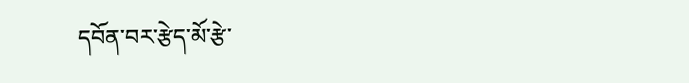དབོན་བར་རྩེད་མོ་རྩེ་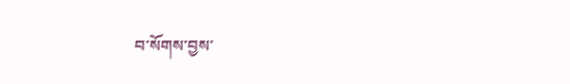བ་སོགས་བྱས་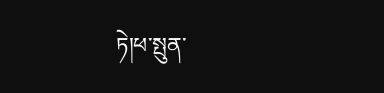ཏེ།ཕ་སྤུན་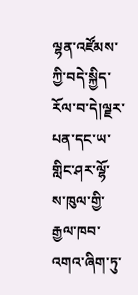ལྷན་འཛོམས་ཀྱི་བདེ་སྐྱིད་རོལ་བ་དེ།ལྗར་པན་དང་ཡ་གླིང་ཤར་ལྷོ་ས་ཁུལ་གྱི་རྒྱལ་ཁབ་འགའ་ཞིག་ཏུ་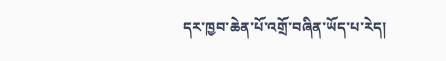དར་ཁྱབ་ཆེན་པོ་འགྲོ་བཞིན་ཡོད་པ་རེད།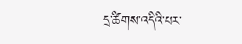དྲ་ཚིགས་འདིའི་པར་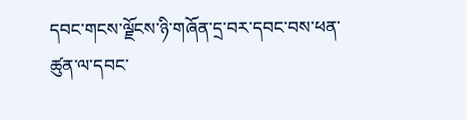དབང་གངས་ལྗོངས་ཉི་གཞོན་དྲ་བར་དབང་བས་ཕན་ཚུན་ལ་དབང་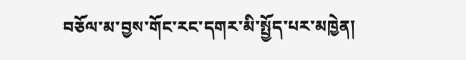བཅོལ་མ་བྱས་གོང་རང་དགར་མི་སྤྱོད་པར་མཁྱེན།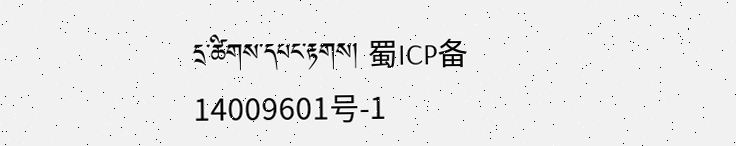དྲ་ཚིགས་དཔང་རྟགས། 蜀ICP备14009601号-1